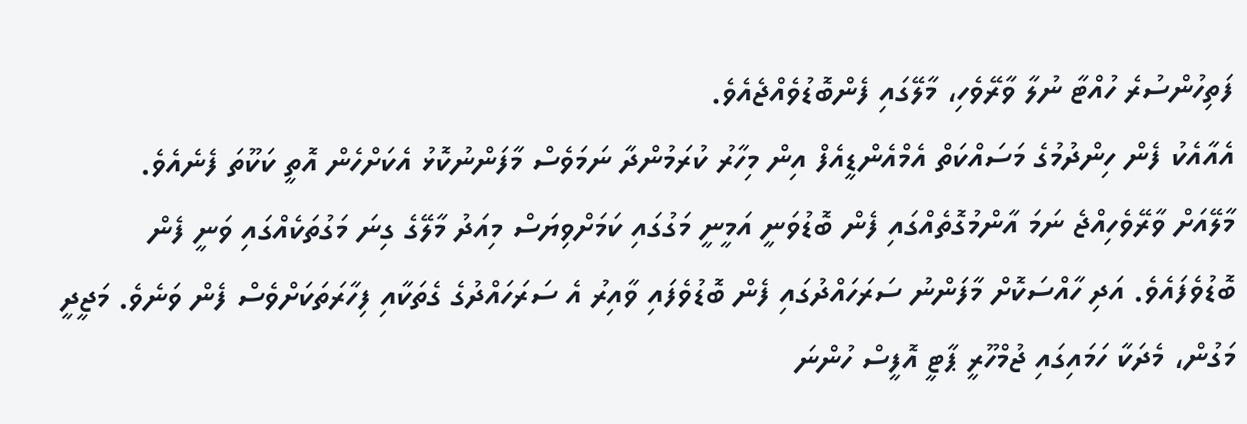ފަތިހުންސުރެ ހުއްޓާ ނުލާ ވާރޭވެހި، މާލޭގައި ފެންބޮޑުވެއްޖެއެވެ.
އެއާއެކު ފެން ހިންދުމުގެ މަސައްކަތް އެމްއެންޑީއެފް އިން މިހާރު ކުރަމުންދާ ނަމަވެސް މާފަންނުކޮޅު އެކަށްހެން އޮތީ ކަކޫތަ ފެނެއެވެ.
މާލޭއަށް ވާރޭވެހިއްޖެ ނަމަ އާންމުގޮތެއްގައި ފެން ބޮޑުވަނީ އަމީނީ މަގުގައި ކަމަށްވިޔަސް މިއަދު މާލޭގެ ގިނަ މަގުތަކެއްގައި ވަނީ ފެން ބޮޑުވެފައެވެ. އަދި ހާއްސަކޮށް މާފަންނު ސަރަހައްދުގައި ފެން ބޮޑުވެފައި ވާއިރު އެ ސަރަހައްދުގެ ގެތަކާއި ފިހާރަތަކަށްވެސް ފެން ވަނެވެ. މަޖީދީ މަގުން، މެދަކާ ހަމައިގައި ޖުމްހޫރީ ޕާޓީ އޮފީސް ހުންނަ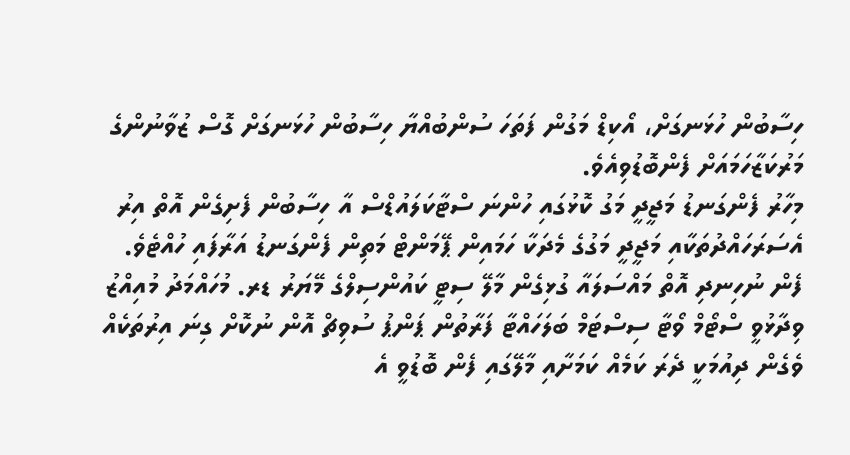ހިސާބުން ހުޅަނގަށް، އޯކިޑް މަގުން ފަތަހަ ސުންބުއްޔާ ހިސާބުން ހުޅަނގަށް ގޮސް ޒުވާނުންގެ މަރުކަޒާހަމައަށް ފެންބޮޑުވިއެވެ.
މިހާރު ފެންގަނޑު މަޖީދީ މަގު ކޮޅުގައި ހުންނަ ސްޓާކަލައުޑްސް އާ ހިސާބުން ފެށިގެން އޮތް އިރު އެސަރަހައްދުތަކާއި މަޖީދީ މަގުގެ މެދަކާ ހަމައިން ޕޭމަންޓް މަތިން ފެންގަނޑު އަރާފައި ހުއްޓެވެ.
ފެން ނުހިނދި އޮތް މައްސަލައާ ގުޅިގެން މާލޭ ސިޓީ ކައުންސިލްގެ މޭޔަރު ޑރ. މުހައްމަދު މުއިއްޒު ވިދާޅުވީ ސްޓޯމް ވޯޓާ ސިސްޓަމް ބަލަހައްޓާ ފަރާތުން ޕަންޕު ސުވިޗް އޮން ނުކޮށް ގިނަ އިރުތަކެއް ވެގެން ދިއުމަކީ ދެރަ ކަމެއް ކަމަށާއި މާލޭގައި ފެން ބޮޑުވީ އެ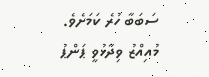ސަބަބާ ހުރެ ކަމަށެވެ.
މުއިއްޒު ވިދާޅުވީ ޕަންޕު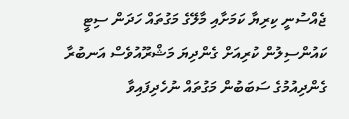ޖެއްސުނީ ކިރިޔާ ކަމަށާއި މާލޭގެ މަގުތައް ހަދަން ސިޓީ ކައުންސިލުން ކުރިއަށް ގެންދިޔަ މަޝްރޫއުވެސް އަނބުރާ ގެންދިއުމުގެ ސަބަބުން މަގުތައް ނުހެދިފައިވާ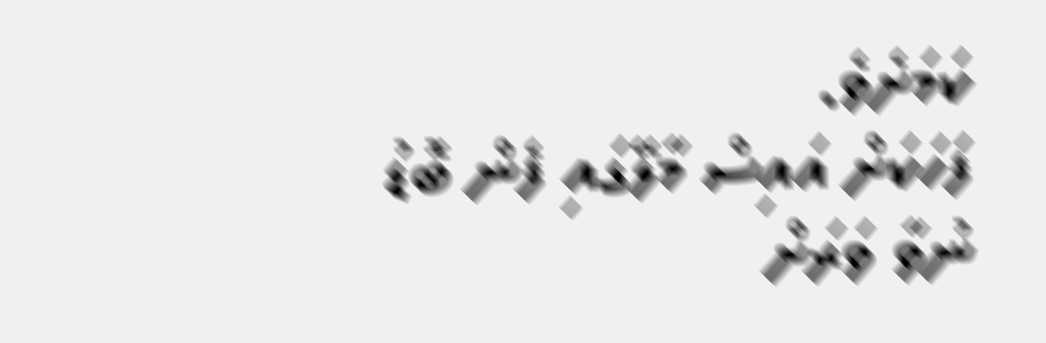ކަމަށެވެ.
ފަހަކަށް އައިސް މާލޭގައި ފެން ބޮޑު ނުވާ ވަރަށް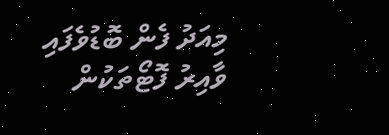މިއަދު ފެން ބޮޑުވެފައި ވާއިރު ފޮޓޯތަކުން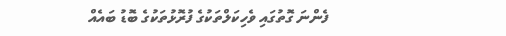ފެންނަ ގޮތުގައި ވެހިކަލްތަކުގެ ފުރޮޅުތަކުގެ ބޮޑު ބައެއް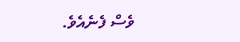ވެސް ފެނެއެވެ.